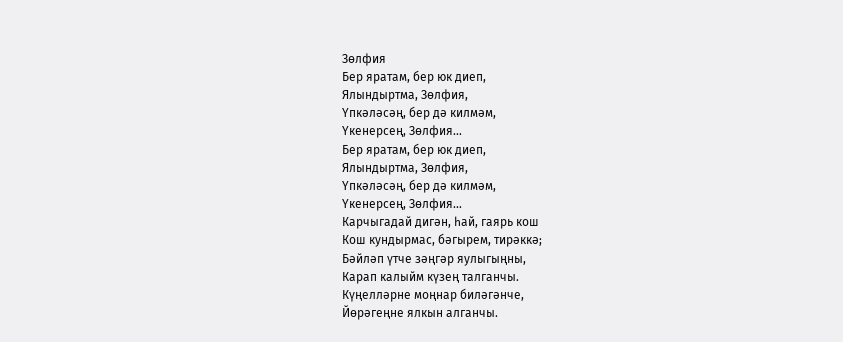Зөлфия
Бер яратам, бер юк диеп,
Ялындыртма, Зөлфия,
Үпкәләсәң, бер дә килмәм,
Үкенерсең, Зөлфия…
Бер яратам, бер юк диеп,
Ялындыртма, Зөлфия,
Үпкәләсәң, бер дә килмәм,
Үкенерсең, Зөлфия…
Карчыгадай дигән, һай, гаярь кош
Кош кундырмас, бәгырем, тирәккә;
Бәйләп үтче зәңгәр яулыгыңны,
Карап калыйм күзең талганчы.
Күңелләрне моңнар биләгәнче,
Йөрәгеңне ялкын алганчы.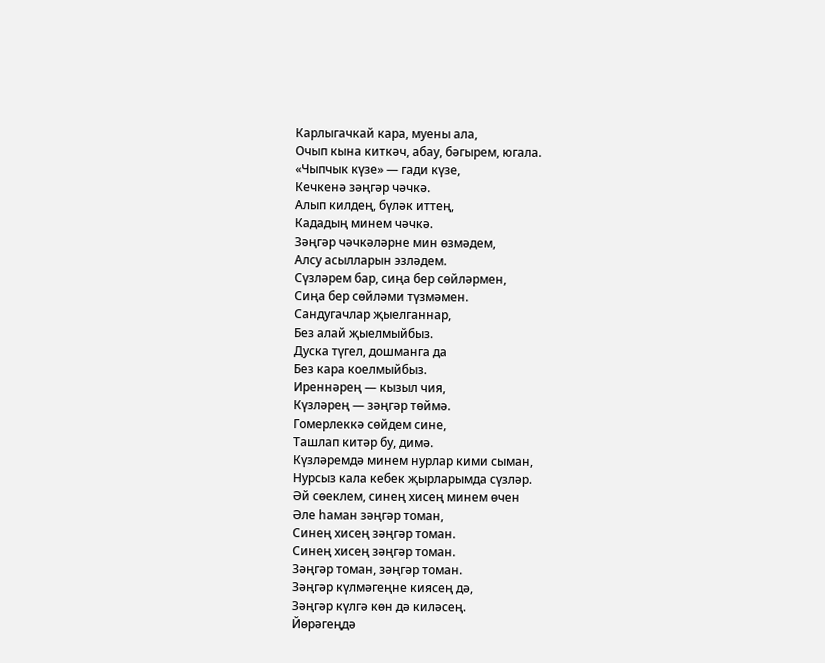Карлыгачкай кара, муены ала,
Очып кына киткәч, абау, бәгырем, югала.
«Чыпчык күзе» — гади күзе,
Кечкенә зәңгәр чәчкә.
Алып килдең, бүләк иттең,
Кададың минем чәчкә.
Зәңгәр чәчкәләрне мин өзмәдем,
Алсу асылларын эзләдем.
Сүзләрем бар, сиңа бер сөйләрмен,
Сиңа бер сөйләми түзмәмен.
Сандугачлар җыелганнар,
Без алай җыелмыйбыз.
Дуска түгел, дошманга да
Без кара коелмыйбыз.
Иреннәрең — кызыл чия,
Күзләрең — зәңгәр төймә.
Гомерлеккә сөйдем сине,
Ташлап китәр бу, димә.
Күзләремдә минем нурлар кими сыман,
Нурсыз кала кебек җырларымда сүзләр.
Әй сөеклем, синең хисең минем өчен
Әле һаман зәңгәр томан,
Синең хисең зәңгәр томан.
Синең хисең зәңгәр томан.
Зәңгәр томан, зәңгәр томан.
Зәңгәр күлмәгеңне киясең дә,
Зәңгәр күлгә көн дә киләсең.
Йөрәгеңдә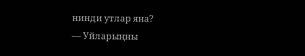нинди утлар яна?
— Уйларыңны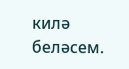килә беләсем.